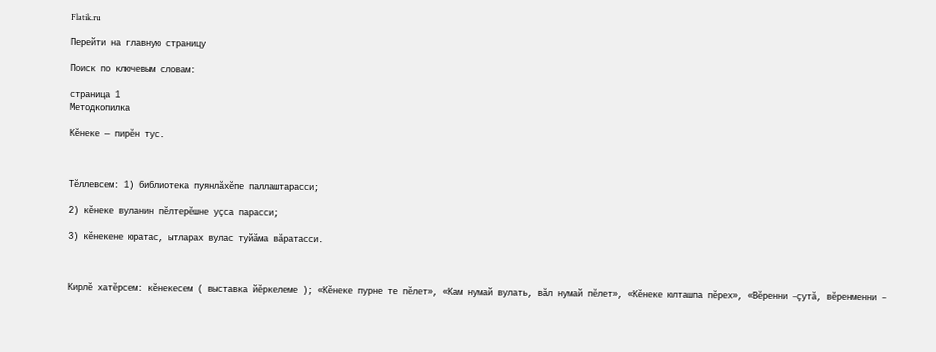Flatik.ru

Перейти на главную страницу

Поиск по ключевым словам:

страница 1
Методкопилка

Кĕнеке — пирĕн тус.



Тĕллевсем: 1) библиотека пуянлăхĕпе паллаштарасси;

2) кĕнеке вуланин пĕлтерĕшне уçса парасси;

3) кĕнекене юратас, ытларах вулас туйăма вăратасси.



Кирлĕ хатĕрсем: кĕнекесем ( выставка йĕркелеме ); «Кĕнеке пурне те пĕлет», «Кам нумай вулать, вăл нумай пĕлет», «Кĕнеке юлташпа пĕрех», «Вĕренни –çутă, вĕренменни –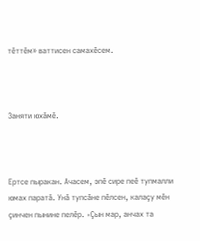тĕттĕм» ваттисен сaмахĕсем.



Заняти юхăмĕ.



Ертсе пыракан. Ачасем, эпĕ сире пeĕ тупмалли юмах паратă. Унă тупсăне пĕлсен, калаçу мĕн çинчен пынине пeлĕр. «Çын мар, анчах та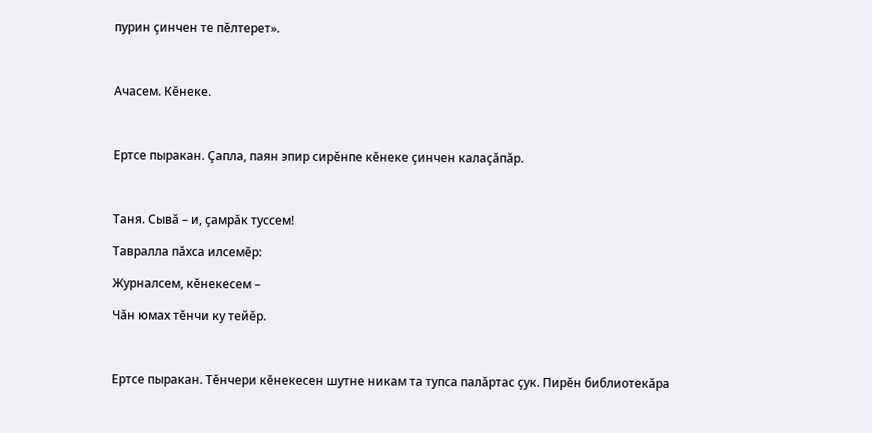пурин çинчен те пĕлтерет».



Ачасем. Кĕнеке.



Ертсе пыракан. Çапла, паян эпир сирĕнпе кĕнеке çинчен калаçăпăр.



Таня. Сывă – и, çамрăк туссем!

Тавралла пăхса илсемĕр:

Журналсем, кĕнекесем –

Чăн юмах тĕнчи ку тейĕр.



Ертсе пыракан. Тĕнчери кĕнекесен шутне никам та тупса палăртас çук. Пирĕн библиотекăра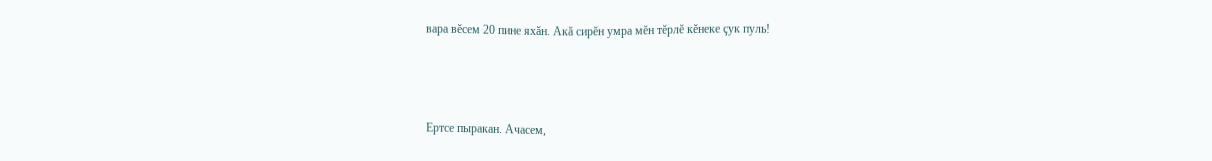вара вĕсем 20 пине яхăн. Акă сирĕн умра мĕн тĕрлĕ кĕнеке çук пуль!



Ертсе пыракан. Ачасем,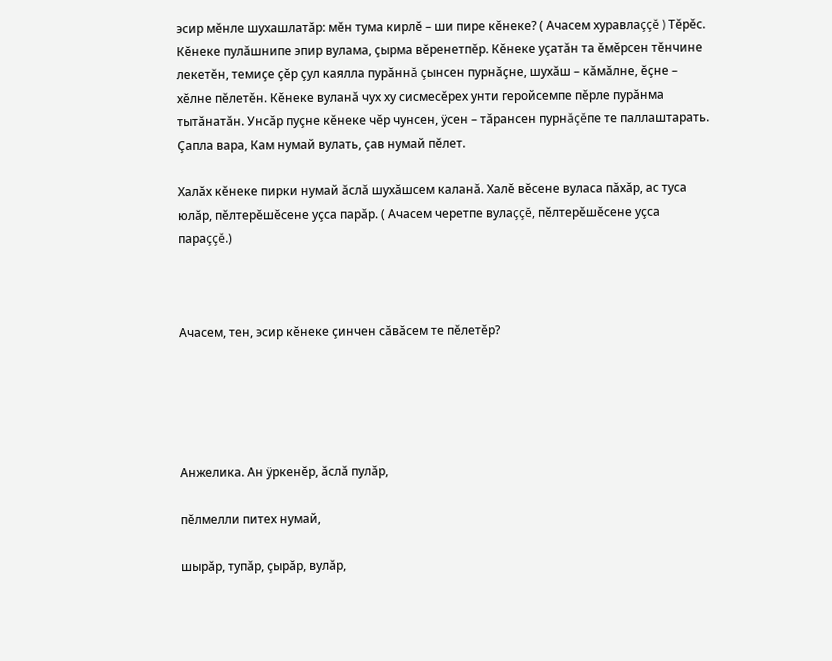эсир мĕнле шухaшлатăр: мĕн тума кирлĕ – ши пире кĕнеке? ( Ачасем хуравлаççĕ ) Тĕрĕс. Кĕнеке пулăшнипе эпир вулама, çырма вĕренетпĕр. Кĕнеке уçатăн та ĕмĕрсен тĕнчине лекетĕн, темиçе çĕр çул каялла пурăннă çынсен пурнăçне, шухăш – кăмăлне, ĕçне – хĕлне пĕлетĕн. Кĕнеке вуланă чух ху сисмесĕрех унти геройсемпе пĕрле пурăнма тытăнатăн. Унсăр пуçне кĕнеке чĕр чунсен, ÿсен – тăрансен пурнăçĕпе те паллаштарать. Çапла вара, Кам нумай вулать, çав нумай пĕлет.

Халăх кĕнеке пирки нумай ăслă шухăшсем каланă. Халĕ вĕсене вуласа пăхăр, ас туса юлăр, пĕлтерĕшĕсене уçса парăр. ( Ачасем черетпе вулаççĕ, пĕлтерĕшĕсене уçса параççĕ.)



Ачасем, тен, эсир кĕнеке çинчен сăвăсем те пĕлетĕр?





Анжелика. Ан ÿркенĕр, ăслă пулăр,

пĕлмелли питех нумай,

шырăр, тупăр, çырăр, вулăр,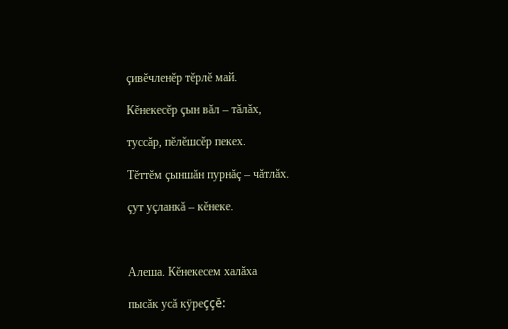çивĕчленĕр тĕрлĕ май.

Кĕнекесĕр çын вăл – тăлăх,

туссăр, пĕлĕшсĕр пекех.

Тĕттĕм çыншăн пурнăç – чăтлăх.

çут уçланкă – кĕнеке.



Алеша. Кĕнекесем халăха

пысăк усă кÿреççĕ: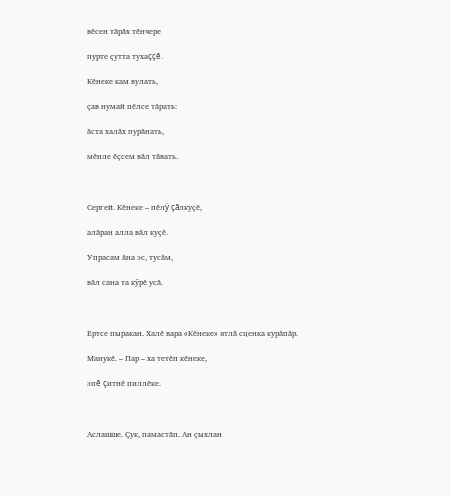вĕсен тăрăх тĕнчере

пурте çутта тухаççĕ.

Кĕнеке кам вулать,

çав нумай пĕлсе тăрать:

ăcта халăх пурăнать,

мĕнле ĕçсем вăл тăвать.



Сергей. Кĕнеке – пĕлÿ çăлкуçĕ,

алăран алла вăл куçĕ.

Упрасам ăна эс, тусăм,

вăл сана та кÿрĕ усă.



Ертсе пыракан. Халĕ вара «Кĕнеке» ятлă сценка курăпăр.

Мaнукĕ. – Пар – ха тетĕп кĕнеке,

эпĕ çитнĕ пиллĕке.



Аслашшe. Çук, памастăп. Ан çыхлан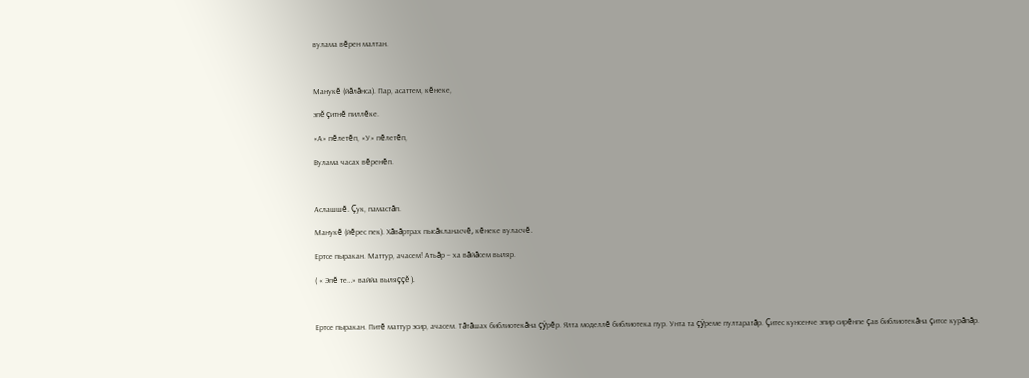вулама вĕрен малтан.



Мaнукĕ (йăлăнса). Пар, асаттем, кĕнеке,

эпĕ çитнĕ пиллĕке.

«А» пĕлетĕп, «У» пĕлетĕп,

Вулама часах вĕренĕп.



Аслашшĕ. Çук, памастăп.

Мaнукĕ (йĕрес пек). Хăвăртрах пысăкланасчĕ, кĕнеке вуласчĕ.

Ертсе пыракан. Маттур, ачасем! Атьăр – ха вăйăсем выляр.

( « Эпĕ те…» вaййa выляççĕ ).



Ертсе пыракан. Питĕ маттур эсир, ачасем. Тăтăшах библиотекăна çÿрĕр. Ялта моделлĕ библиотека пур. Унта та çÿреме пултаратăр. Çитес кунсенче эпир сирĕнпе çав библиотекăна çитсе курăпăр.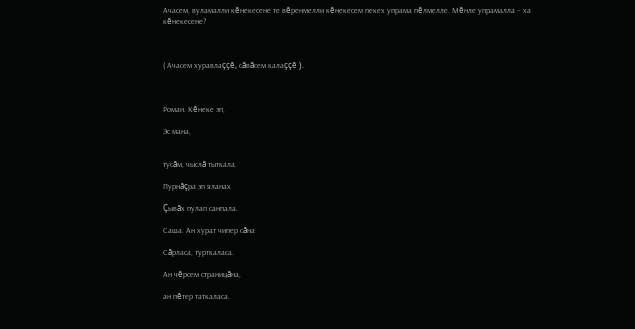Ачасем, вуламалли кĕнекесене те вĕренмелли кĕнекесем пекех упрама пĕлмелле. Мĕнле упрамалла – ха кĕнекесене?



( Ачасем хуравлаççĕ, сăвăсем калаççĕ ).



Роман. Кĕнеке эп,

Эс мана,


тусăм, чыслă тыткала.

Пурнăçра эп яланах

Çывăх пулaп санпала.

Саша. Ан хурат чипер сăна

Сăрласа, турткаласа.

Ан чĕрсем страницăна,

ан пĕтер таткаласа.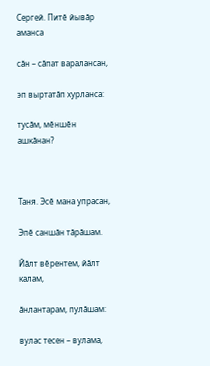Сергей. Питĕ йывăр аманса

сăн – сăпат варалансан,

эп выртатăп хурланса:

тусăм, мĕншĕн ашкăнан?



Таня. Эсĕ мана упрасан,

Эпĕ саншăн тăрăшам.

Йăлт вĕрентем, йăлт калам,

ăнлантарам, пулăшам:

вулас тесен – вулама,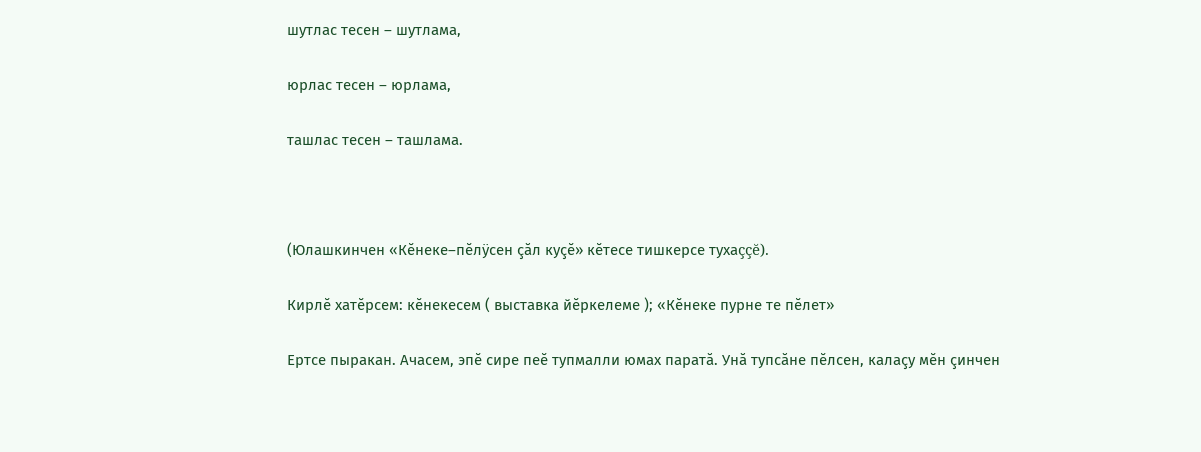шутлас тесен – шутлама,

юрлас тесен – юрлама,

ташлас тесен – ташлама.



(Юлашкинчен «Кĕнеке–пĕлÿсен çăл куçĕ» кĕтесе тишкерсе тухаççĕ).

Кирлĕ хатĕрсем: кĕнекесем ( выставка йĕркелеме ); «Кĕнеке пурне те пĕлет»

Ертсе пыракан. Ачасем, эпĕ сире пeĕ тупмалли юмах паратă. Унă тупсăне пĕлсен, калаçу мĕн çинчен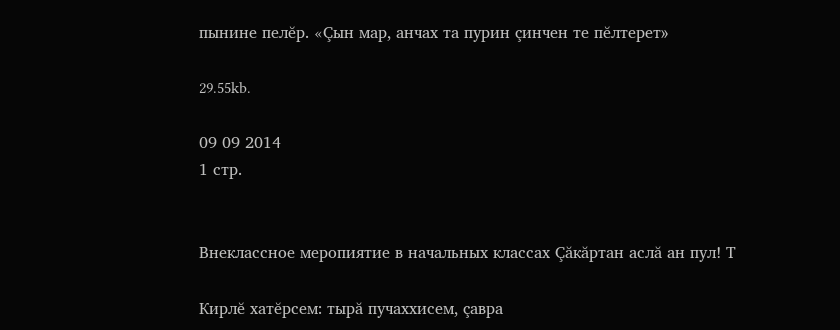пынине пeлĕр. «Çын мар, анчах та пурин çинчен те пĕлтерет»

29.55kb.

09 09 2014
1 стр.


Внеклассное меропиятие в начальных классах Çăкăртан аслă ан пул! Т

Кирлĕ хатĕрсем: тырă пучаххисем, çавра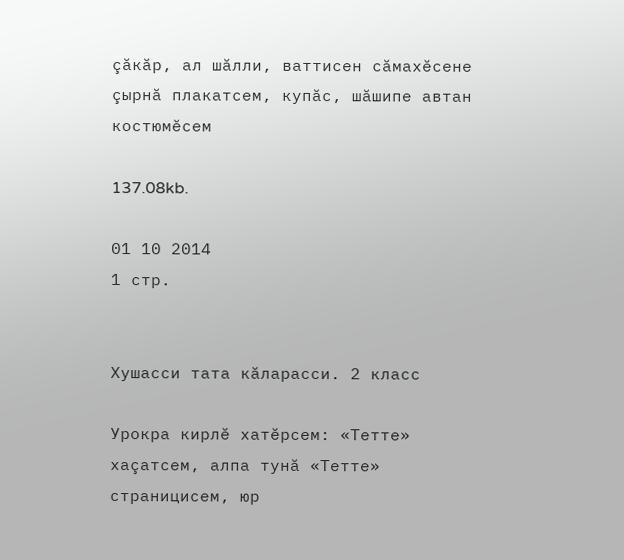çăкăр, ал шăлли, ваттисен сăмахĕсене çырнă плакатсем, купăс, шăшипе автан костюмĕсем

137.08kb.

01 10 2014
1 стр.


Хушасси тата кăларасси. 2 класс

Урокра кирлĕ хатĕрсем: «Тетте» хаçатсем, алпа тунă «Тетте» страницисем, юр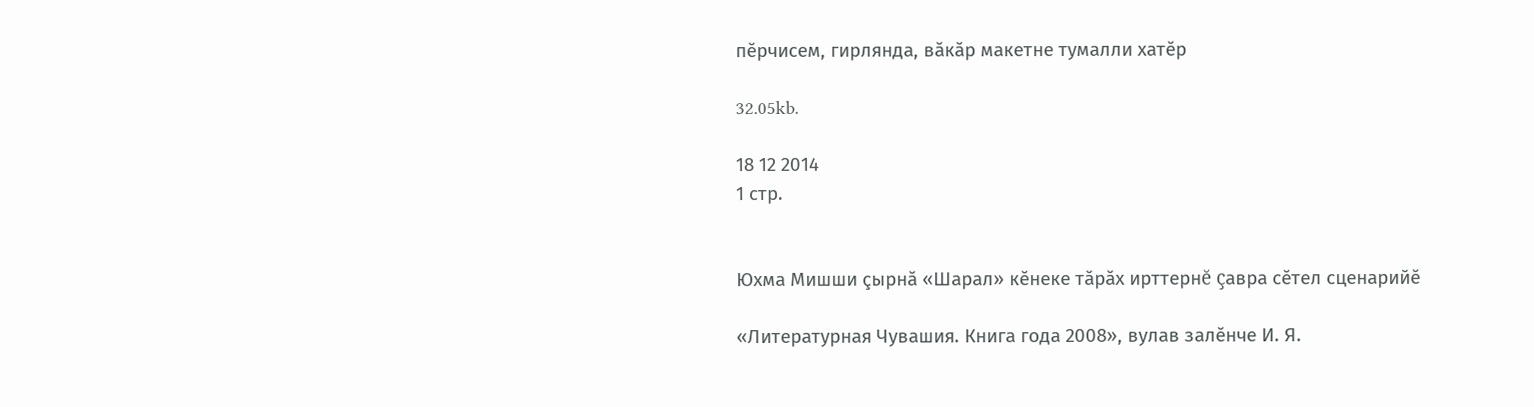пĕрчисем, гирлянда, вăкăр макетне тумалли хатĕр

32.05kb.

18 12 2014
1 стр.


Юхма Мишши çырнă «Шарал» кĕнеке тăрăх ирттернĕ çавра сĕтел сценарийĕ

«Литературная Чувашия. Книга года 2008», вулав залĕнче И. Я.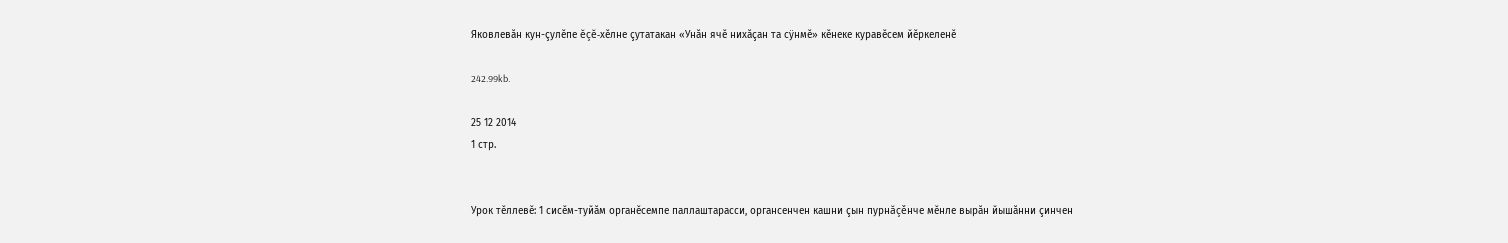Яковлевăн кун-çулĕпе ĕçĕ-хĕлне çутатакан «Унăн ячĕ нихăçан та сÿнмĕ» кĕнеке куравĕсем йĕркеленĕ

242.99kb.

25 12 2014
1 стр.


Урок тěллевě: 1 сисěм-туйăм органěсемпе паллаштарасси, органсенчен кашни çын пурнăçěнче мěнле вырăн йышăнни çинчен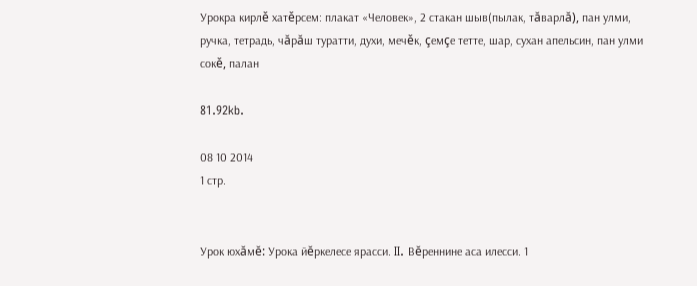Урокра кирлě хатěрсем: плакат «Человек», 2 стакан шыв(пылак, тăварлă), пан улми, ручка, тетрадь, чăрăш туратти, духи, мечěк, çемçе тетте, шар, сухан апельсин, пан улми сокě, палан

81.92kb.

08 10 2014
1 стр.


Урок юхăмĕ: Урока йĕркелесе ярасси. II. Вĕреннине аса илесси. 1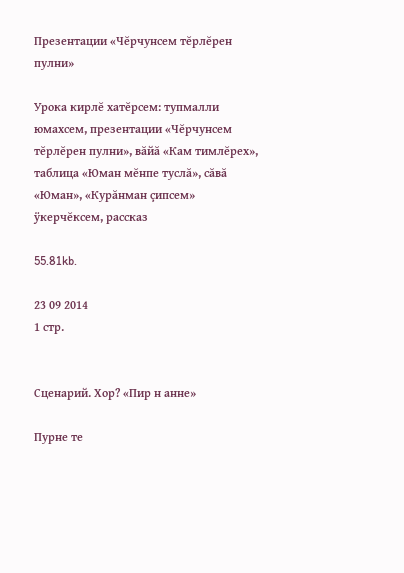Презентации «Чĕрчунсем тĕрлĕрен пулни»

Урока кирлĕ хатĕрсем: тупмалли юмахсем, презентации «Чĕрчунсем тĕрлĕрен пулни», вăйă «Кам тимлĕрех», таблица «Юман мĕнпе туслă», сăвă «Юман», «Курăнман çипсем» ÿкерчĕксем, рассказ

55.81kb.

23 09 2014
1 стр.


Сценарий. Хор? «Пир н анне»

Пурне те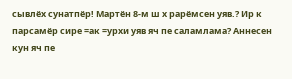сывлёх сунатпёр! Мартён 8-м ш х рарёмсен уяв.? Ир к парсамёр сире =ак =урхи уяв яч пе саламлама? Аннесен кун яч пе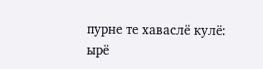пурне те хаваслё кулё: ырё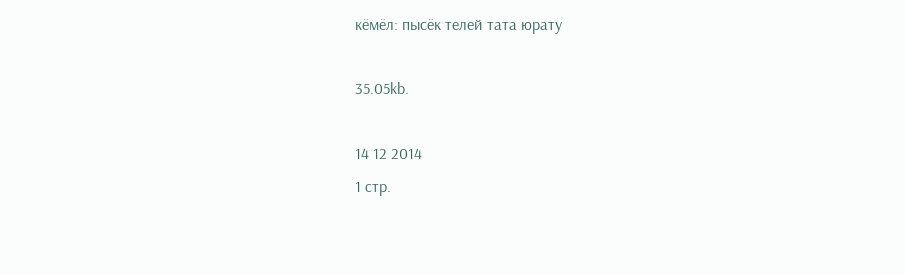кёмёл: пысёк телей тата юрату

35.05kb.

14 12 2014
1 стр.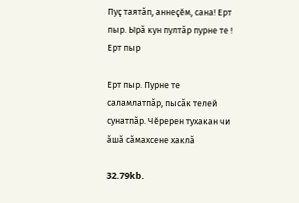Пуç таятăп, аннеçӗм, сана! Ерт пыр. Ырă кун пултăр пурне те ! Ерт пыр

Ерт пыр. Пурне те саламлатпăр, пысăк телей сунатпăр. Чӗререн тухакан чи ăшă сăмахсене хаклă

32.79kb.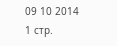09 10 2014
1 стр.